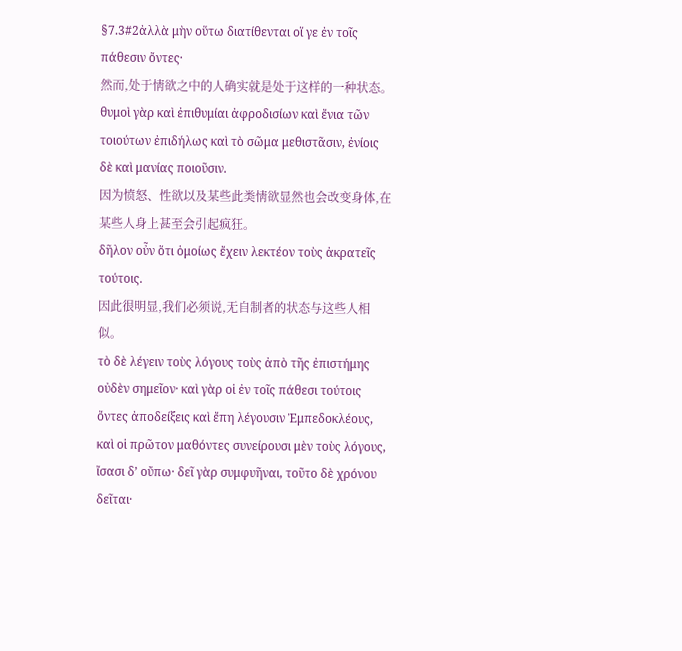§7.3#2ἀλλὰ μὴν οὕτω διατίθενται οἵ γε ἐν τοῖς πάθεσιν ὄντες·
然而,处于情欲之中的人确实就是处于这样的一种状态。
θυμοὶ γὰρ καὶ ἐπιθυμίαι ἀφροδισίων καὶ ἔνια τῶν τοιούτων ἐπιδήλως καὶ τὸ σῶμα μεθιστᾶσιν, ἐνίοις δὲ καὶ μανίας ποιοῦσιν.
因为愤怒、性欲以及某些此类情欲显然也会改变身体,在某些人身上甚至会引起疯狂。
δῆλον οὖν ὅτι ὁμοίως ἔχειν λεκτέον τοὺς ἀκρατεῖς τούτοις.
因此很明显,我们必须说,无自制者的状态与这些人相似。
τὸ δὲ λέγειν τοὺς λόγους τοὺς ἀπὸ τῆς ἐπιστήμης οὐδὲν σημεῖον· καὶ γὰρ οἱ ἐν τοῖς πάθεσι τούτοις ὄντες ἀποδείξεις καὶ ἔπη λέγουσιν Ἐμπεδοκλέους, καὶ οἱ πρῶτον μαθόντες συνείρουσι μὲν τοὺς λόγους, ἴσασι δʼ οὔπω· δεῖ γὰρ συμφυῆναι, τοῦτο δὲ χρόνου δεῖται·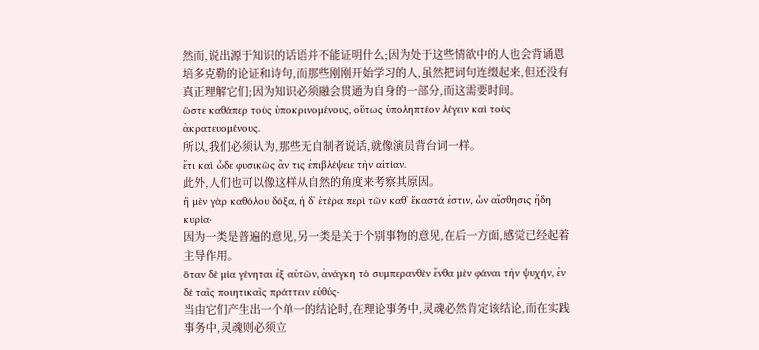然而,说出源于知识的话语并不能证明什么;因为处于这些情欲中的人也会背诵恩培多克勒的论证和诗句,而那些刚刚开始学习的人,虽然把词句连缀起来,但还没有真正理解它们;因为知识必须融会贯通为自身的一部分,而这需要时间。
ὥστε καθάπερ τοὺς ὑποκρινομένους, οὕτως ὑποληπτέον λέγειν καὶ τοὺς ἀκρατευομένους.
所以,我们必须认为,那些无自制者说话,就像演员背台词一样。
ἔτι καὶ ὧδε φυσικῶς ἄν τις ἐπιβλέψειε τὴν αἰτίαν.
此外,人们也可以像这样从自然的角度来考察其原因。
ἣ μὲν γὰρ καθόλου δόξα, ἡ δʼ ἑτέρα περὶ τῶν καθʼ ἕκαστά ἐστιν, ὧν αἴσθησις ἤδη κυρία·
因为一类是普遍的意见,另一类是关于个别事物的意见,在后一方面,感觉已经起着主导作用。
ὅταν δὲ μία γένηται ἐξ αὐτῶν, ἀνάγκη τὸ συμπερανθὲν ἔνθα μὲν φάναι τὴν ψυχήν, ἐν δὲ ταῖς ποιητικαῖς πράττειν εὐθύς·
当由它们产生出一个单一的结论时,在理论事务中,灵魂必然肯定该结论,而在实践事务中,灵魂则必须立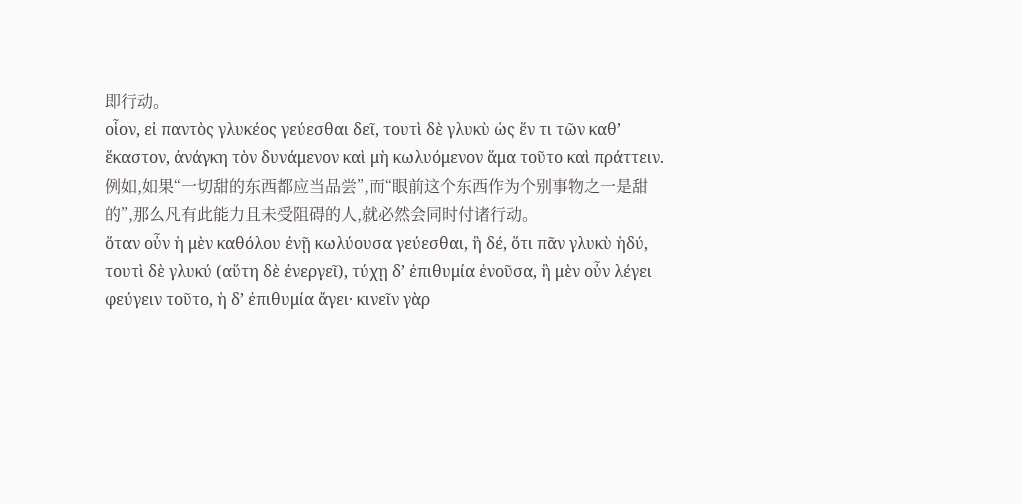即行动。
οἷον, εἰ παντὸς γλυκέος γεύεσθαι δεῖ, τουτὶ δὲ γλυκὺ ὡς ἕν τι τῶν καθʼ ἕκαστον, ἀνάγκη τὸν δυνάμενον καὶ μὴ κωλυόμενον ἅμα τοῦτο καὶ πράττειν.
例如,如果“一切甜的东西都应当品尝”,而“眼前这个东西作为个别事物之一是甜的”,那么凡有此能力且未受阻碍的人,就必然会同时付诸行动。
ὅταν οὖν ἡ μὲν καθόλου ἐνῇ κωλύουσα γεύεσθαι, ἣ δέ, ὅτι πᾶν γλυκὺ ἡδύ, τουτὶ δὲ γλυκύ (αὕτη δὲ ἐνεργεῖ), τύχῃ δʼ ἐπιθυμία ἐνοῦσα, ἣ μὲν οὖν λέγει φεύγειν τοῦτο, ἡ δʼ ἐπιθυμία ἄγει· κινεῖν γὰρ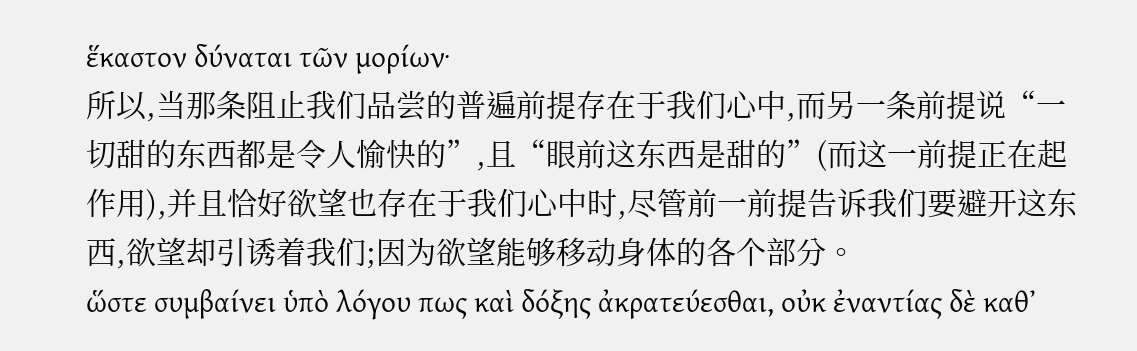ἕκαστον δύναται τῶν μορίων·
所以,当那条阻止我们品尝的普遍前提存在于我们心中,而另一条前提说“一切甜的东西都是令人愉快的”,且“眼前这东西是甜的”(而这一前提正在起作用),并且恰好欲望也存在于我们心中时,尽管前一前提告诉我们要避开这东西,欲望却引诱着我们;因为欲望能够移动身体的各个部分。
ὥστε συμβαίνει ὑπὸ λόγου πως καὶ δόξης ἀκρατεύεσθαι, οὐκ ἐναντίας δὲ καθʼ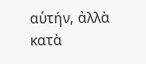αὑτήν, ἀλλὰ κατὰ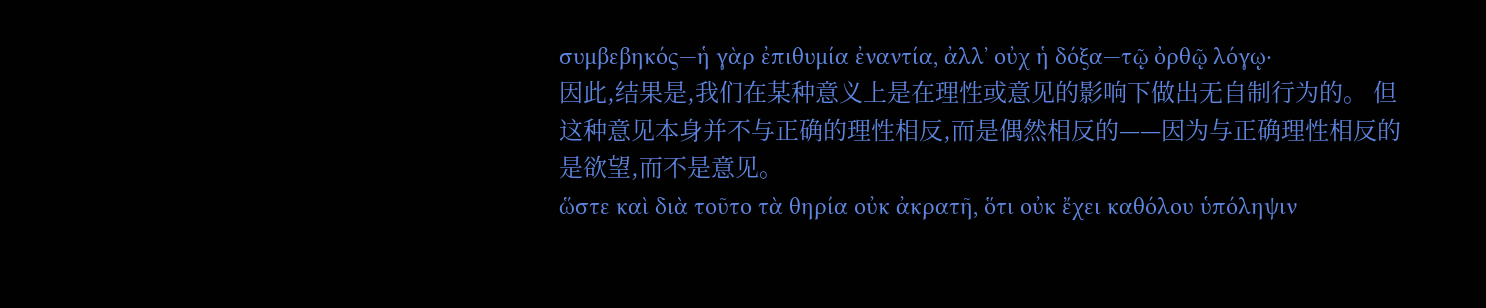συμβεβηκός—ἡ γὰρ ἐπιθυμία ἐναντία, ἀλλʼ οὐχ ἡ δόξα—τῷ ὀρθῷ λόγῳ·
因此,结果是,我们在某种意义上是在理性或意见的影响下做出无自制行为的。 但这种意见本身并不与正确的理性相反,而是偶然相反的——因为与正确理性相反的是欲望,而不是意见。
ὥστε καὶ διὰ τοῦτο τὰ θηρία οὐκ ἀκρατῆ, ὅτι οὐκ ἔχει καθόλου ὑπόληψιν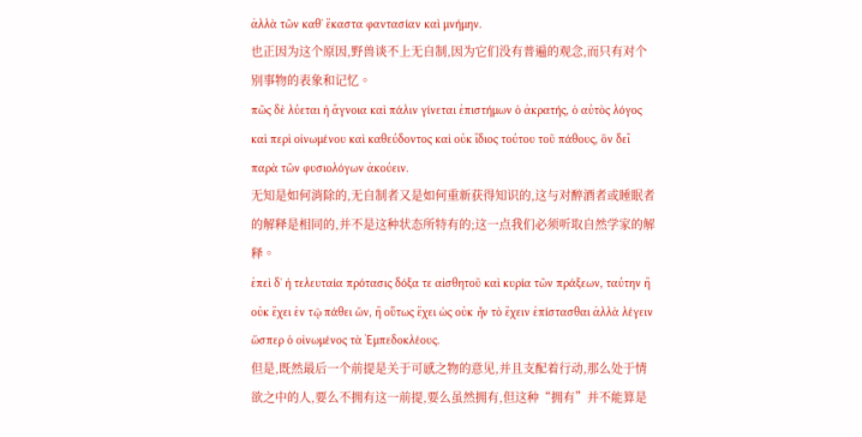ἀλλὰ τῶν καθʼ ἕκαστα φαντασίαν καὶ μνήμην.
也正因为这个原因,野兽谈不上无自制,因为它们没有普遍的观念,而只有对个别事物的表象和记忆。
πῶς δὲ λύεται ἡ ἄγνοια καὶ πάλιν γίνεται ἐπιστήμων ὁ ἀκρατής, ὁ αὐτὸς λόγος καὶ περὶ οἰνωμένου καὶ καθεύδοντος καὶ οὐκ ἴδιος τούτου τοῦ πάθους, ὃν δεῖ παρὰ τῶν φυσιολόγων ἀκούειν.
无知是如何消除的,无自制者又是如何重新获得知识的,这与对醉酒者或睡眠者的解释是相同的,并不是这种状态所特有的;这一点我们必须听取自然学家的解释。
ἐπεὶ δʼ ἡ τελευταία πρότασις δόξα τε αἰσθητοῦ καὶ κυρία τῶν πράξεων, ταύτην ἢ οὐκ ἔχει ἐν τῷ πάθει ὤν, ἢ οὕτως ἔχει ὡς οὐκ ἦν τὸ ἔχειν ἐπίστασθαι ἀλλὰ λέγειν ὥσπερ ὁ οἰνωμένος τὰ Ἐμπεδοκλέους.
但是,既然最后一个前提是关于可感之物的意见,并且支配着行动,那么处于情欲之中的人,要么不拥有这一前提,要么虽然拥有,但这种“拥有”并不能算是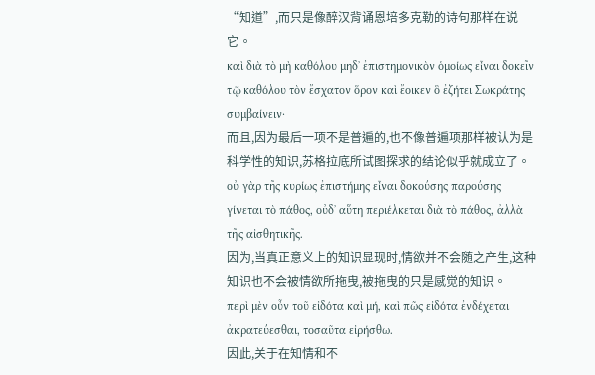“知道”,而只是像醉汉背诵恩培多克勒的诗句那样在说它。
καὶ διὰ τὸ μὴ καθόλου μηδʼ ἐπιστημονικὸν ὁμοίως εἶναι δοκεῖν τῷ καθόλου τὸν ἔσχατον ὅρον καὶ ἔοικεν ὃ ἐζήτει Σωκράτης συμβαίνειν·
而且,因为最后一项不是普遍的,也不像普遍项那样被认为是科学性的知识,苏格拉底所试图探求的结论似乎就成立了。
οὐ γὰρ τῆς κυρίως ἐπιστήμης εἶναι δοκούσης παρούσης γίνεται τὸ πάθος, οὐδʼ αὕτη περιέλκεται διὰ τὸ πάθος, ἀλλὰ τῆς αἰσθητικῆς.
因为,当真正意义上的知识显现时,情欲并不会随之产生,这种知识也不会被情欲所拖曳,被拖曳的只是感觉的知识。
περὶ μὲν οὖν τοῦ εἰδότα καὶ μή, καὶ πῶς εἰδότα ἐνδέχεται ἀκρατεύεσθαι, τοσαῦτα εἰρήσθω.
因此,关于在知情和不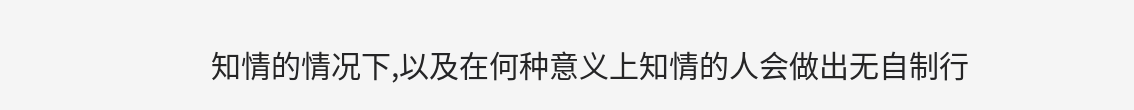知情的情况下,以及在何种意义上知情的人会做出无自制行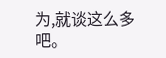为,就谈这么多吧。